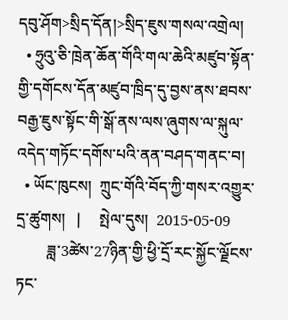དབུ་ཤོག>སྲིད་དོན།>སྲིད་ཇུས་གསལ་འགྲེལ།
  • ཧྲུའུ་ཅི་ཁྲེན་ཆོན་གོའི་གལ་ཆེའི་མཛུབ་སྟོན་གྱི་དགོངས་དོན་མཛུབ་ཁྲིད་དུ་བྱས་ནས་ཐབས་བརྒྱ་ཇུས་སྟོང་གི་སྒོ་ནས་ལས་ཞུགས་ལ་སྐུལ་འདེད་གཏོང་དགོས་པའི་ནན་བཤད་གནང་བ།
  • ཡོང་ཁུངས།  ཀྲུང་གོའི་བོད་ཀྱི་གསར་འགྱུར་དྲ་ཚུགས།   |     སྤེལ་དུས།  2015-05-09
        ཟླ་3ཚེས་27ཉིན་གྱི་ཕྱི་དྲོ་རང་སྐྱོང་ལྗོངས་ཏང་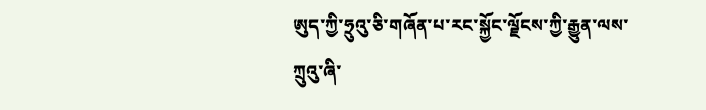ཨུད་ཀྱི་ཧྲུའུ་ཅི་གཞོན་པ་རང་སྐྱོང་ལྗོངས་ཀྱི་རྒྱུན་ལས་ཀྲུའུ་ཞི་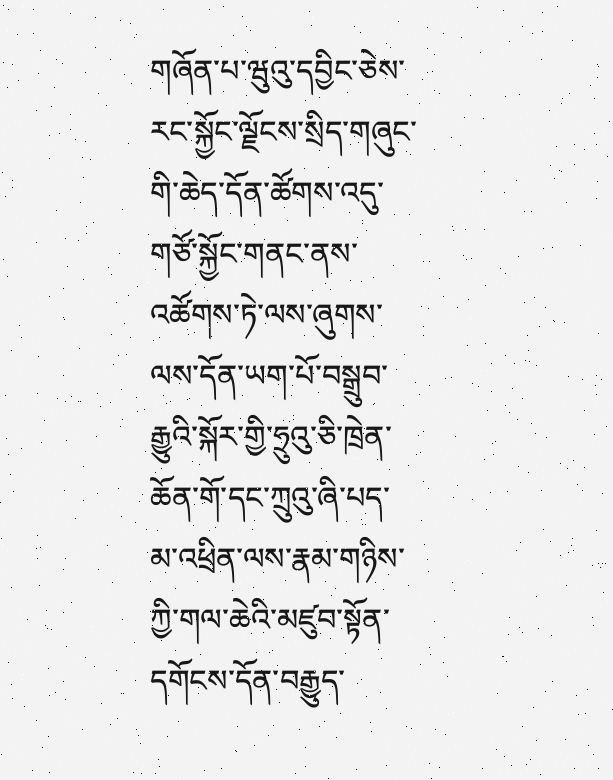གཞོན་པ་ཝུའུ་དབྱིང་ཅེས་རང་སྐྱོང་ལྗོངས་སྲིད་གཞུང་གི་ཆེད་དོན་ཚོགས་འདུ་གཙོ་སྐྱོང་གནང་ནས་འཚོགས་ཏེ་ལས་ཞུགས་ལས་དོན་ཡག་པོ་བསྒྲུབ་རྒྱུའི་སྐོར་གྱི་ཧྲུའུ་ཅི་ཁྲེན་ཆོན་གོ་དང་ཀྲུའུ་ཞི་པད་མ་འཕྲིན་ལས་རྣམ་གཉིས་ཀྱི་གལ་ཆེའི་མཛུབ་སྟོན་དགོངས་དོན་བརྒྱུད་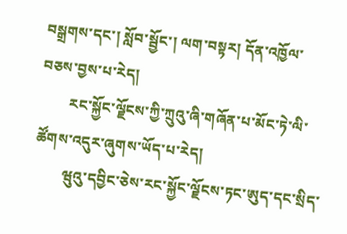བསྒྲགས་དང་། སློབ་སྦྱོང་། ལག་བསྟར། དོན་འཁྱོལ་བཅས་བྱས་པ་རེད།
        རང་སྐྱོང་ལྗོངས་ཀྱི་ཀྲུའུ་ཞི་གཞོན་པ་མོང་ཏེ་ལི་ཚོགས་འདུར་ཞུགས་ཡོད་པ་རེད།
        ཝུའུ་དབྱིང་ཅེས་རང་སྐྱོང་ལྗོངས་ཏང་ཨུད་དང་སྲིད་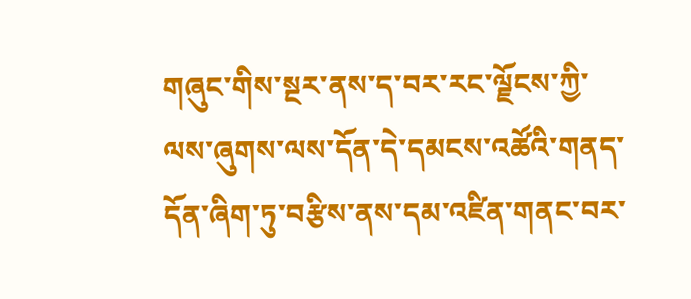གཞུང་གིས་སྔར་ནས་ད་བར་རང་ལྗོངས་ཀྱི་ལས་ཞུགས་ལས་དོན་དེ་དམངས་འཚོའི་གནད་དོན་ཞིག་ཏུ་བརྩིས་ནས་དམ་འཛིན་གནང་བར་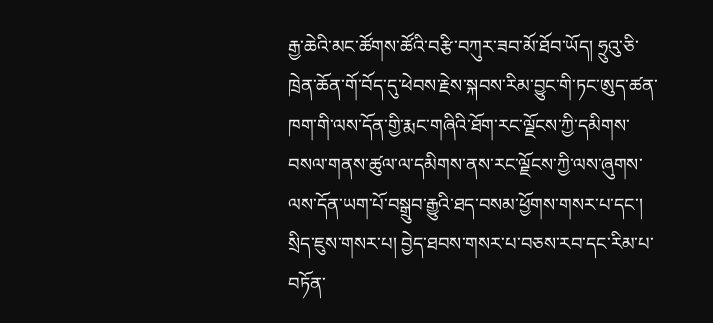རྒྱ་ཆེའི་མང་ཚོགས་ཚོའི་བརྩི་བཀུར་ཟབ་མོ་ཐོབ་ཡོད། ཧྲུའུ་ཅི་ཁྲེན་ཆོན་གོ་བོད་དུ་ཕེབས་རྗེས་སྐབས་རིམ་བྱུང་གི་ཏང་ཨུད་ཚན་ཁག་གི་ལས་དོན་གྱི་རྨང་གཞིའི་ཐོག་རང་ལྗོངས་ཀྱི་དམིགས་བསལ་གནས་ཚུལ་ལ་དམིགས་ནས་རང་ལྗོངས་ཀྱི་ལས་ཞུགས་ལས་དོན་ཡག་པོ་བསྒྲུབ་རྒྱུའི་ཐད་བསམ་ཕྱོགས་གསར་པ་དང་། སྲིད་ཇུས་གསར་པ། བྱེད་ཐབས་གསར་པ་བཅས་རབ་དང་རིམ་པ་བཏོན་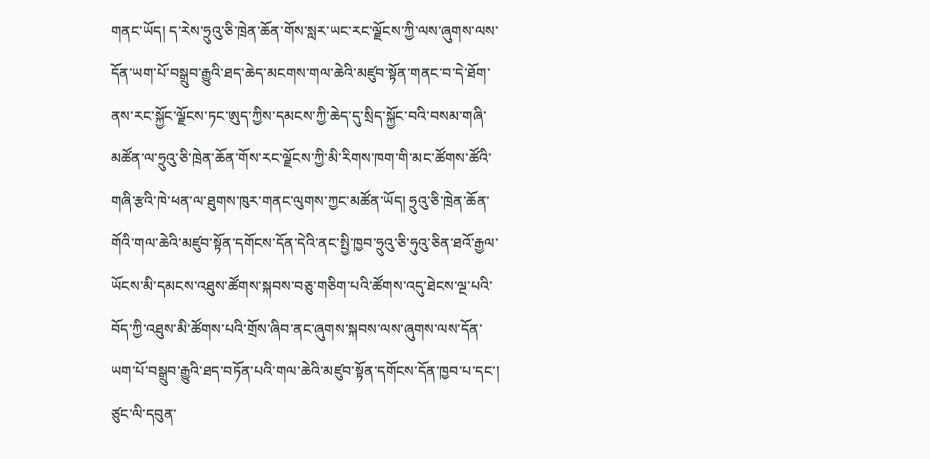གནང་ཡོད། ད་རེས་ཧྲུའུ་ཅི་ཁྲེན་ཆོན་གོས་སླར་ཡང་རང་ལྗོངས་ཀྱི་ལས་ཞུགས་ལས་དོན་ཡག་པོ་བསྒྲུབ་རྒྱུའི་ཐད་ཆེད་མངགས་གལ་ཆེའི་མཛུབ་སྟོན་གནང་བ་དེ་ཐོག་ནས་རང་སྐྱོང་ལྗོངས་ཏང་ཨུད་ཀྱིས་དམངས་ཀྱི་ཆེད་དུ་སྲིད་སྐྱོང་བའི་བསམ་གཞི་མཚོན་ལ་ཧྲུའུ་ཅི་ཁྲེན་ཆོན་གོས་རང་ལྗོངས་ཀྱི་མི་རིགས་ཁག་གི་མང་ཚོགས་ཚོའི་གཞི་རྩའི་ཁེ་ཕན་ལ་ཐུགས་ཁུར་གནང་ལུགས་ཀྱང་མཚོན་ཡོད། ཧྲུའུ་ཅི་ཁྲེན་ཆོན་གོའི་གལ་ཆེའི་མཛུབ་སྟོན་དགོངས་དོན་དེའི་ནང་སྤྱི་ཁྱབ་ཧྲུའུ་ཅི་ཧུའུ་ཅིན་ཐའོ་རྒྱལ་ཡོངས་མི་དམངས་འཐུས་ཚོགས་སྐབས་བཅུ་གཅིག་པའི་ཚོགས་འདུ་ཐེངས་ལྔ་པའི་བོད་ཀྱི་འཐུས་མི་ཚོགས་པའི་གྲོས་ཞིབ་ནང་ཞུགས་སྐབས་ལས་ཞུགས་ལས་དོན་ཡག་པོ་བསྒྲུབ་རྒྱུའི་ཐད་བཏོན་པའི་གལ་ཆེའི་མཛུབ་སྟོན་དགོངས་དོན་ཁྱབ་པ་དང་། ཙུང་ལི་དབུན་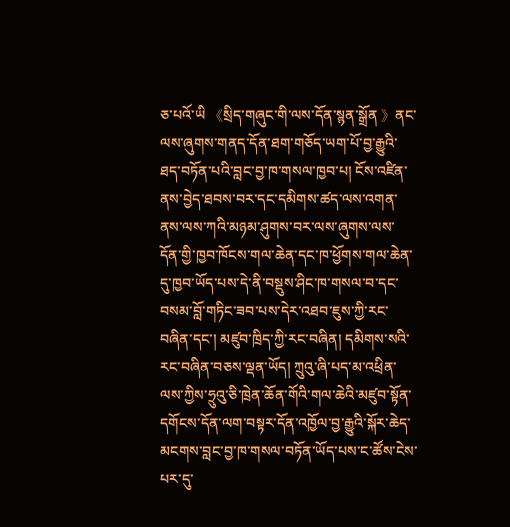ཅ་པའོ་ཡི 《སྲིད་གཞུང་གི་ལས་དོན་སྙན་སྒྲོན 》ནང་ལས་ཞུགས་གནད་དོན་ཐག་གཅོད་ཡག་པོ་བྱ་རྒྱུའི་ཐད་བཏོན་པའི་བླང་བྱ་ཁ་གསལ་ཁྱབ་པ། ངོས་འཛིན་ནས་བྱེད་ཐབས་བར་དང་དམིགས་ཚད་ལས་འགན་ནས་ལས་ཀའི་མཉམ་ཤུགས་བར་ལས་ཞུགས་ལས་དོན་གྱི་ཁྱབ་ཁོངས་གལ་ཆེན་དང་ཁ་ཕྱོགས་གལ་ཆེན་དུ་ཁྱབ་ཡོད་པས་དེ་ནི་བསྡུས་ཤིང་ཁ་གསལ་བ་དང་བསམ་བློ་གཏིང་ཟབ་པས་དེར་འཐབ་ཇུས་ཀྱི་རང་བཞིན་དང་། མཛུབ་ཁྲིད་ཀྱི་རང་བཞིན། དམིགས་སའི་རང་བཞིན་བཅས་ལྡན་ཡོད། ཀྲུའུ་ཞི་པད་མ་འཕྲིན་ལས་ཀྱིས་ཧྲུའུ་ཅི་ཁྲེན་ཆོན་གོའི་གལ་ཆེའི་མཛུབ་སྟོན་དགོངས་དོན་ལག་བསྟར་དོན་འཁྱོལ་བྱ་རྒྱུའི་སྐོར་ཆེད་མངགས་བླང་བྱ་ཁ་གསལ་བཏོན་ཡོད་པས་ང་ཚོས་ངེས་པར་དུ་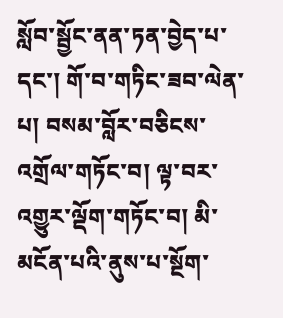སློབ་སྦྱོང་ནན་ཏན་བྱེད་པ་དང་། གོ་བ་གཏིང་ཟབ་ལེན་པ། བསམ་བློར་བཅིངས་འགྲོལ་གཏོང་བ། ལྟ་བར་འགྱུར་ལྡོག་གཏོང་བ། མི་མངོན་པའི་ནུས་པ་སྔོག་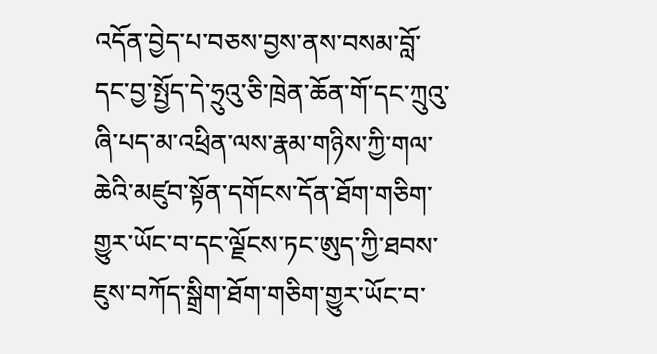འདོན་བྱེད་པ་བཅས་བྱས་ནས་བསམ་བློ་དང་བྱ་སྤྱོད་དེ་ཧྲུའུ་ཅི་ཁྲེན་ཆོན་གོ་དང་ཀྲུའུ་ཞི་པད་མ་འཕྲིན་ལས་རྣམ་གཉིས་ཀྱི་གལ་ཆེའི་མཛུབ་སྟོན་དགོངས་དོན་ཐོག་གཅིག་གྱུར་ཡོང་བ་དང་ལྗོངས་ཏང་ཨུད་ཀྱི་ཐབས་ཇུས་བཀོད་སྒྲིག་ཐོག་གཅིག་གྱུར་ཡོང་བ་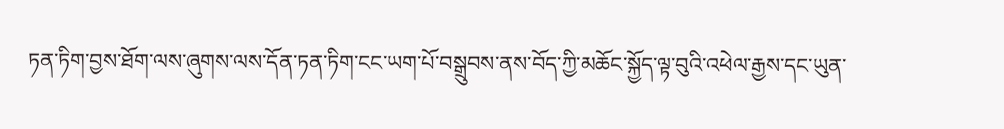ཏན་ཏིག་བྱས་ཐོག་ལས་ཞུགས་ལས་དོན་ཏན་ཏིག་ངང་ཡག་པོ་བསྒྲུབས་ནས་བོད་ཀྱི་མཆོང་སྐྱོད་ལྟ་བུའི་འཕེལ་རྒྱས་དང་ཡུན་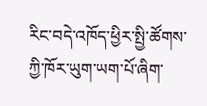རིང་བདེ་འཁོད་ཕྱིར་སྤྱི་ཚོགས་ཀྱི་ཁོར་ཡུག་ཡག་པོ་ཞིག་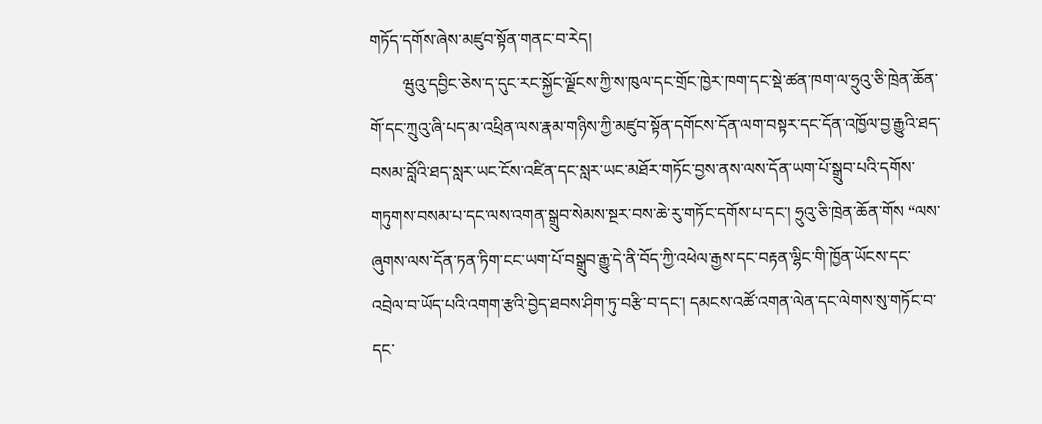གཏོད་དགོས་ཞེས་མཛུབ་སྟོན་གནང་བ་རེད།
        ཝུའུ་དབྱིང་ཅེས་ད་དུང་རང་སྐྱོང་ལྗོངས་ཀྱི་ས་ཁུལ་དང་གྲོང་ཁྱེར་ཁག་དང་སྡེ་ཚན་ཁག་ལ་ཧྲུའུ་ཅི་ཁྲེན་ཆོན་གོ་དང་ཀྲུའུ་ཞི་པད་མ་འཕྲིན་ལས་རྣམ་གཉིས་ཀྱི་མཛུབ་སྟོན་དགོངས་དོན་ལག་བསྟར་དང་དོན་འཁྱོལ་བྱ་རྒྱུའི་ཐད་བསམ་བློའི་ཐད་སླར་ཡང་ངོས་འཛིན་དང་སླར་ཡང་མཐོར་གཏོང་བྱས་ནས་ལས་དོན་ཡག་པོ་སྒྲུབ་པའི་དགོས་གཏུགས་བསམ་པ་དང་ལས་འགན་སྒྲུབ་སེམས་སྔར་བས་ཆེ་རུ་གཏོང་དགོས་པ་དང་། ཧྲུའུ་ཅི་ཁྲེན་ཆོན་གོས “ལས་ཞུགས་ལས་དོན་ཏན་ཏིག་ངང་ཡག་པོ་བསྒྲུབ་རྒྱུ་དེ་ནི་བོད་ཀྱི་འཕེལ་རྒྱས་དང་བརྟན་ལྷིང་གི་ཁྱོན་ཡོངས་དང་འབྲེལ་བ་ཡོད་པའི་འགག་རྩའི་བྱེད་ཐབས་ཤིག་ཏུ་བརྩི་བ་དང་། དམངས་འཚོ་འགན་ལེན་དང་ལེགས་སུ་གཏོང་བ་དང་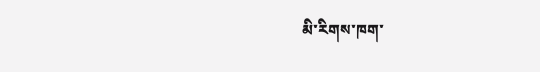མི་རིགས་ཁག་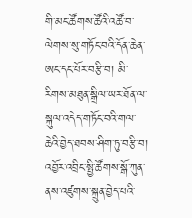གི་མང་ཚོགས་ཚོའི་འཚོ་བ་ལེགས་སུ་གཏོང་བའི་དོན་ཆེན་ཨང་དང་པོར་བརྩི་བ། མི་རིགས་མཐུན་སྒྲིལ་ཡར་ཐོན་ལ་སྐུལ་འདེད་གཏོང་བའི་གལ་ཆེའི་བྱེད་ཐབས་ཤིག་ཏུ་བརྩི་བ། འབྱོར་འབྲིང་སྤྱི་ཚོགས་སྒོ་ཀུན་ནས་འཛུགས་སྐྲུན་བྱེད་པའི་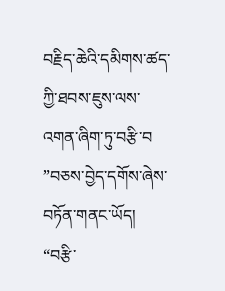བརྗིད་ཆེའི་དམིགས་ཚད་ཀྱི་ཐབས་ཇུས་ལས་འགན་ཞིག་ཏུ་བརྩི་བ ”བཅས་བྱེད་དགོས་ཞེས་བཏོན་གནང་ཡོད། “བརྩི་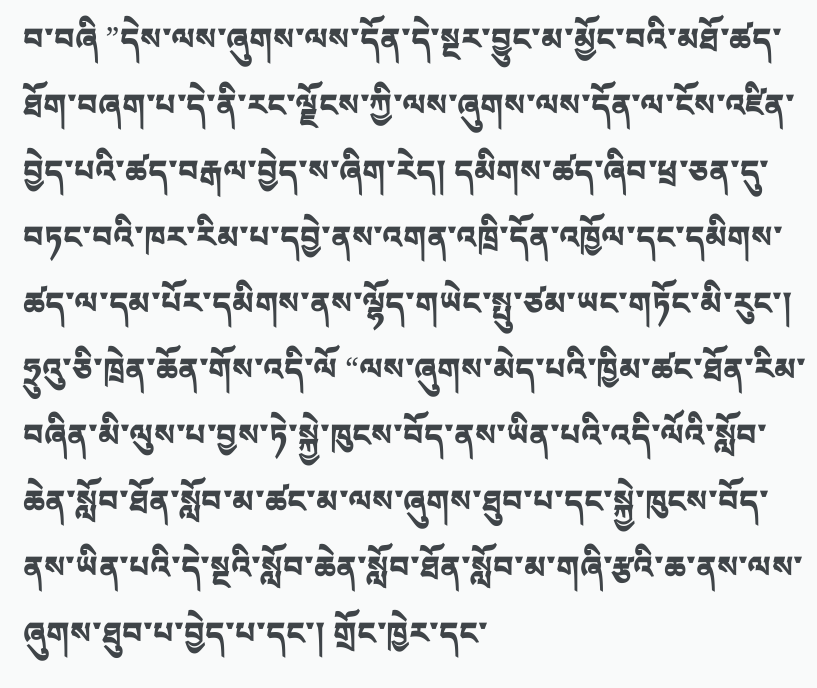བ་བཞི ”དེས་ལས་ཞུགས་ལས་དོན་དེ་སྔར་བྱུང་མ་མྱོང་བའི་མཐོ་ཚད་ཐོག་བཞག་པ་དེ་ནི་རང་ལྗོངས་ཀྱི་ལས་ཞུགས་ལས་དོན་ལ་ངོས་འཛིན་བྱེད་པའི་ཚད་བརྒལ་བྱེད་ས་ཞིག་རེད། དམིགས་ཚད་ཞིབ་ཕྲ་ཅན་དུ་བཏང་བའི་ཁར་རིམ་པ་དབྱེ་ནས་འགན་འཁྲི་དོན་འཁྱོལ་དང་དམིགས་ཚད་ལ་དམ་པོར་དམིགས་ནས་ལྷོད་གཡེང་སྤུ་ཙམ་ཡང་གཏོང་མི་རུང་། ཧྲུའུ་ཅི་ཁྲེན་ཆོན་གོས་འདི་ལོ “ལས་ཞུགས་མེད་པའི་ཁྱིམ་ཚང་ཐོན་རིམ་བཞིན་མི་ལུས་པ་བྱས་ཏེ་སྐྱེ་ཁུངས་བོད་ནས་ཡིན་པའི་འདི་ལོའི་སློབ་ཆེན་སློབ་ཐོན་སློབ་མ་ཚང་མ་ལས་ཞུགས་ཐུབ་པ་དང་སྐྱེ་ཁུངས་བོད་ནས་ཡིན་པའི་དེ་སྔའི་སློབ་ཆེན་སློབ་ཐོན་སློབ་མ་གཞི་རྩའི་ཆ་ནས་ལས་ཞུགས་ཐུབ་པ་བྱེད་པ་དང་། གྲོང་ཁྱེར་དང་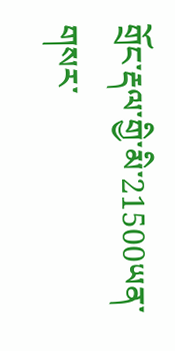གྲོང་རྡལ་གྱི་མི་21500ཡན་གསར་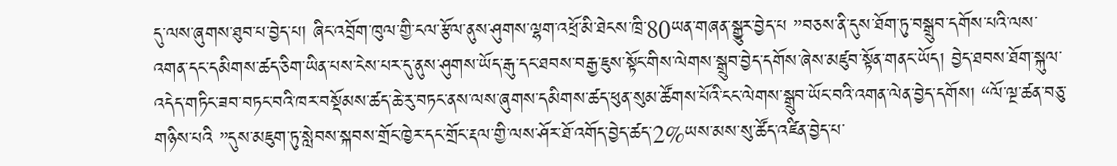དུ་ལས་ཞུགས་ཐུབ་པ་བྱེད་པ། ཞིང་འབྲོག་ཁུལ་གྱི་ངལ་རྩོལ་ནུས་ཤུགས་ལྷག་འཕྲོ་མི་ཐེངས་ཁྲི་80ཡན་གཞན་སྒྱུར་བྱེད་པ ”བཅས་ནི་དུས་ཐོག་ཏུ་བསྒྲུབ་དགོས་པའི་ལས་འགན་དང་དམིགས་ཚད་ཅིག་ཡིན་པས་ངེས་པར་དུ་ནུས་ཤུགས་ཡོད་རྒུ་དང་ཐབས་བརྒྱ་ཇུས་སྟོང་གིས་ལེགས་སྒྲུབ་བྱེད་དགོས་ཞེས་མཛུབ་སྟོན་གནང་ཡོད། བྱེད་ཐབས་ཐོག་སྐུལ་འདེད་གཏིང་ཟབ་བཏང་བའི་ཁར་བསྡོམས་ཚད་ཆེ་རུ་བཏང་ནས་ལས་ཞུགས་དམིགས་ཚད་ཕུན་སུམ་ཚོགས་པོའི་ངང་ལེགས་སྒྲུབ་ཡོང་བའི་འགན་ལེན་བྱེད་དགོས། “ལོ་ལྔ་ཚན་བཅུ་གཉིས་པའི ”དུས་མཇུག་ཏུ་སླེབས་སྐབས་གྲོང་ཁྱེར་དང་གྲོང་རྡལ་གྱི་ལས་ཤོར་ཐོ་འགོད་བྱེད་ཚད་2%ཡས་མས་སུ་ཚོད་འཛིན་བྱེད་པ་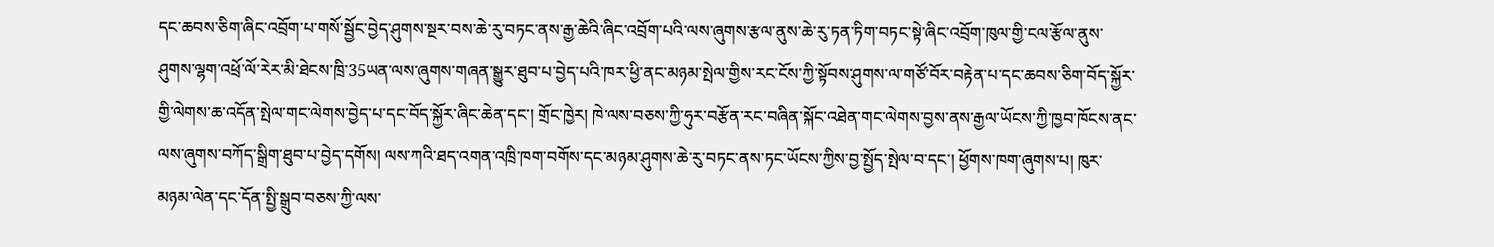དང་ཆབས་ཅིག་ཞིང་འབྲོག་པ་གསོ་སྦྱོང་བྱེད་ཤུགས་སྔར་བས་ཆེ་རུ་བཏང་ནས་རྒྱ་ཆེའི་ཞིང་འབྲོག་པའི་ལས་ཞུགས་རྩལ་ནུས་ཆེ་རུ་ཏན་ཏིག་བཏང་སྟེ་ཞིང་འབྲོག་ཁུལ་གྱི་ངལ་རྩོལ་ནུས་ཤུགས་ལྷག་འཕྲོ་ལོ་རེར་མི་ཐེངས་ཁྲི་35ཡན་ལས་ཞུགས་གཞན་སྒྱུར་ཐུབ་པ་བྱེད་པའི་ཁར་ཕྱི་ནང་མཉམ་སྤེལ་གྱིས་རང་ངོས་ཀྱི་སྟོབས་ཤུགས་ལ་གཙོ་བོར་བརྟེན་པ་དང་ཆབས་ཅིག་བོད་སྐྱོར་གྱི་ལེགས་ཆ་འདོན་སྤེལ་གང་ལེགས་བྱེད་པ་དང་བོད་སྐྱོར་ཞིང་ཆེན་དང་། གྲོང་ཁྱེར། ཁེ་ལས་བཅས་ཀྱི་ཧུར་བརྩོན་རང་བཞིན་སྐོང་འཐེན་གང་ལེགས་བྱས་ནས་རྒྱལ་ཡོངས་ཀྱི་ཁྱབ་ཁོངས་ནང་ལས་ཞུགས་བཀོད་སྒྲིག་ཐུབ་པ་བྱེད་དགོས། ལས་ཀའི་ཐད་འགན་འཁྲི་ཁག་བགོས་དང་མཉམ་ཤུགས་ཆེ་རུ་བཏང་ནས་ཏང་ཡོངས་ཀྱིས་བྱ་སྤྱོད་སྤེལ་བ་དང་། ཕྱོགས་ཁག་ཞུགས་པ། ཁུར་མཉམ་ལེན་དང་དོན་སྤྱི་སྒྲུབ་བཅས་ཀྱི་ལས་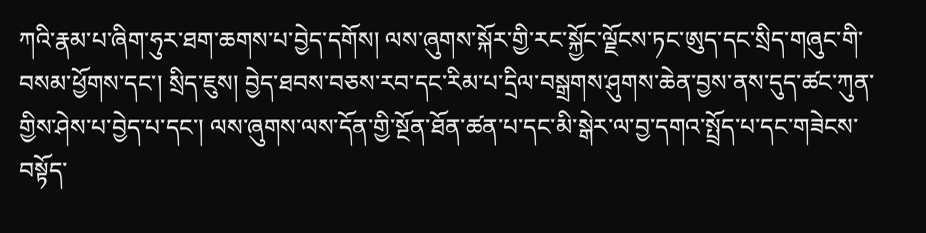ཀའི་རྣམ་པ་ཞིག་ཧུར་ཐག་ཆགས་པ་བྱེད་དགོས། ལས་ཞུགས་སྐོར་གྱི་རང་སྐྱོང་ལྗོངས་ཏང་ཨུད་དང་སྲིད་གཞུང་གི་བསམ་ཕྱོགས་དང་། སྲིད་ཇུས། བྱེད་ཐབས་བཅས་རབ་དང་རིམ་པ་དྲིལ་བསྒྲགས་ཤུགས་ཆེན་བྱས་ནས་དུད་ཚང་ཀུན་གྱིས་ཤེས་པ་བྱེད་པ་དང་། ལས་ཞུགས་ལས་དོན་གྱི་སྔོན་ཐོན་ཚན་པ་དང་མི་སྒེར་ལ་བྱ་དགའ་སྤྲོད་པ་དང་གཟེངས་བསྟོད་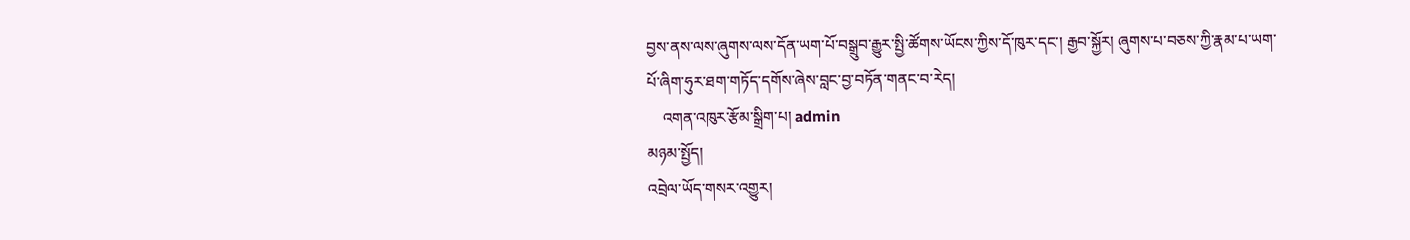བྱས་ནས་ལས་ཞུགས་ལས་དོན་ཡག་པོ་བསྒྲུབ་རྒྱུར་སྤྱི་ཚོགས་ཡོངས་ཀྱིས་དོ་ཁུར་དང་། རྒྱབ་སྐྱོར། ཞུགས་པ་བཅས་ཀྱི་རྣམ་པ་ཡག་པོ་ཞིག་ཧུར་ཐག་གཏོད་དགོས་ཞེས་བླང་བྱ་བཏོན་གནང་བ་རེད།
    འགན་འཁུར་རྩོམ་སྒྲིག་པ། admin
མཉམ་སྤྱོད།
འབྲེལ་ཡོད་གསར་འགྱུར།